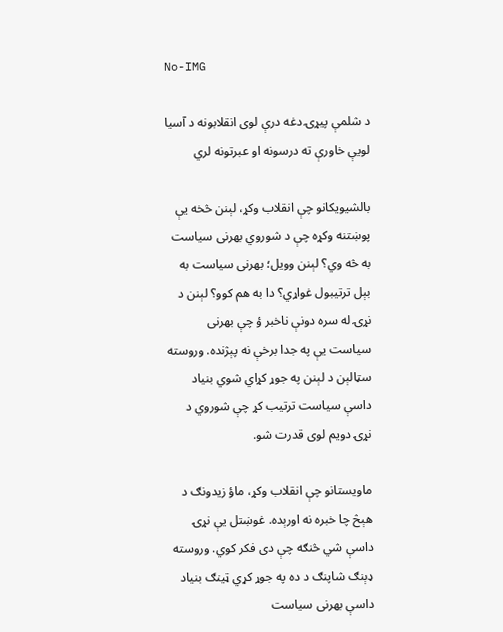No-IMG

د شلمې پیړۍ دغه درې لوی انقلابونه د آسیا لویې خاورې ته درسونه او عبرتونه لري

بالشیویکانو چې انقلاب وکړ، لېنن څخه یې پوښتنه وکړه چې د شوروي بهرنی سیاست به څه وي؟ لېنن وویل؛ بهرنی سیاست به بېل ترتیبول غواړي؟ دا به هم کوو؟ لېنن د نړۍ له سره دونې ناخبر ؤ چې بهرنی سیاست یې په جدا برخې نه پېژنده. وروسته سټالېن د لېنن په جوړ کړاي شوي بنیاد داسې سیاست ترتیب کړ چې شوروي د نړۍ دویم لوی قدرت شو.

ماویستانو چې انقلاب وکړ، ماؤ زيدونګ د هېڅ چا خبره نه اورېده. غوښتل یې نړۍ داسې شي څنګه چې دی فکر کوي. وروسته ډېنګ شاپنګ د ده په جوړ کړي ټینګ بنیاد داسې بهرنی سیاست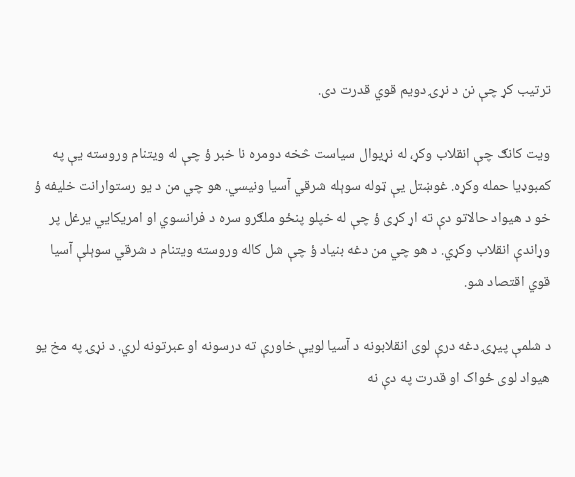ترتیب کړ چې نن د نړۍ دویم قوي‌ قدرت دی.

ویت کانګ چې انقلاب وکړ، له نړیوال سیاست څخه دومره نا خبر ؤ چې له ویتنام وروسته یې په کمبوډیا حمله وکړه. غوښتل یې ټوله سوېله شرقي آسیا ونیسي. هو چي من د یو رستوارانت خلیفه ؤ خو د هیواد حالاتو دې ته اړ کړی ؤ چې له خپلو پنځو ملګرو سره د فرانسوي او امریکايي یرغل پر وړاندې انقلاب وکړي. د هو چي من دغه بنیاد ؤ چې شل کاله وروسته ویتنام د شرقي سوېلې آسیا قوي اقتصاد شو.

د شلمې پیړۍ دغه درې لوی انقلابونه د آسیا لویې خاورې ته درسونه او عبرتونه لري. د نړۍ په مخ یو هیواد لوی ځواک او قدرت په دې نه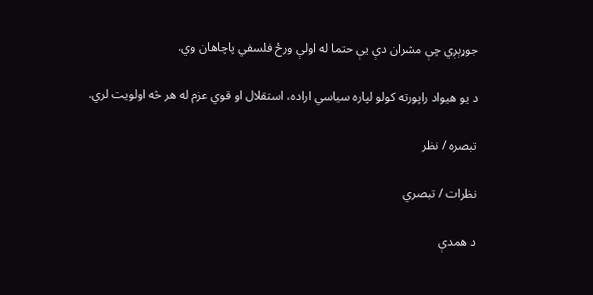جوړېږي چې مشران دې یې حتما له اولې ورځ فلسفي پاچاهان وي.

د یو هیواد راپورته کولو لپاره سیاسي اراده، استقلال او قوي عزم له هر څه اولویت لري.

تبصره / نظر

نظرات / تبصري

د همدې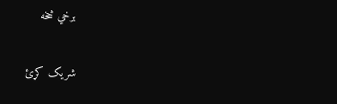برخي څخه

شریک کړئ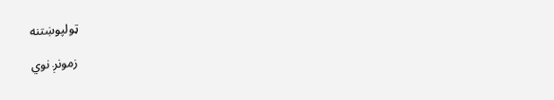ټولپوښتنه

زمونږ نوي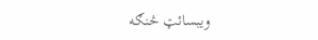ویبسائټ څنګه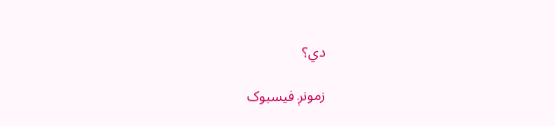دي؟

زمونږ فيسبوک